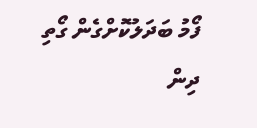ފޯމު ބަދަލުކޮށްގެން ގޯތި ދިން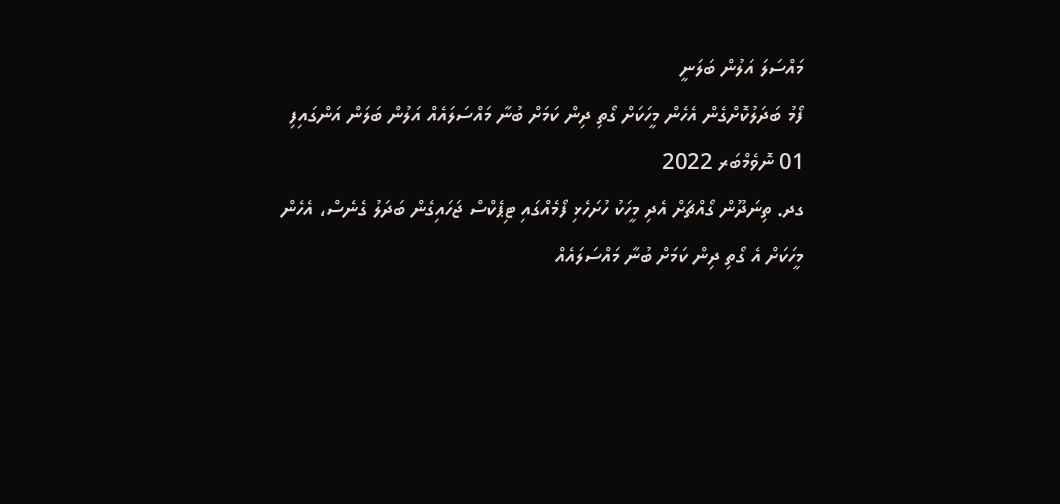މައްސަލަ އަލުން ބަލަނީ
ފޯމު ބަދަލުކޮށްގެން އެހެން މީހަކަށް ގޯތި ދިން ކަމަށް ބުނާ މައްސަލައެއް އަލުން ބަލަން އަންގައިފި
01 ނޮވެމްބަރ 2022
ގދ. ތިނަދޫން ގޯއްޗަށް އެދި މީހަކު ހުށަހެޅި ފޯމެއްގައި ޓިޕެކްސް ޖަހައިގެން ބަދަލު ގެނެސް، އެހެން މީހަކަށް އެ ގޯތި ދިން ކަމަށް ބުނާ މައްސަލައެއް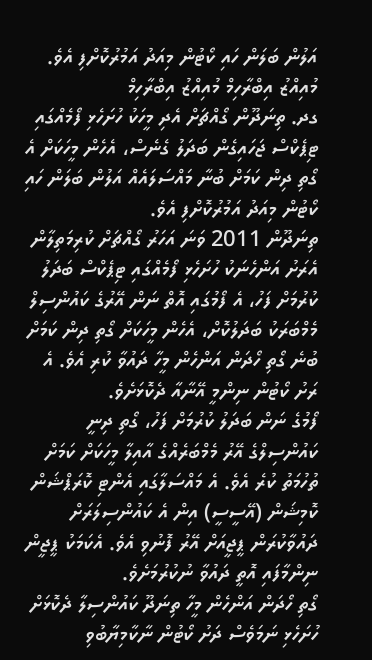އަލުން ބަލަން ހައި ކޯޓުން މިއަދު އަމުރުކޮށްފި އެވެ.
މުއިއްޒު އިބްރާހިމް މުއިއްޒު އިބްރާހިމް
ގދ. ތިނަދޫން ގޯއްޗަށް އެދި މީހަކު ހުށަހެޅި ފޯމެއްގައި ޓިޕެކްސް ޖަހައިގެން ބަދަލު ގެނެސް، އެހެން މީހަކަށް އެ ގޯތި ދިން ކަމަށް ބުނާ މައްސަލައެއް އަލުން ބަލަން ހައި ކޯޓުން މިއަދު އަމުރުކޮށްފި އެވެ.
ތިނަދޫން 2011 ވަނަ އަހަރު ގޯއްޗަށް ކުރިމަތިލާން އެރަށު އަންހެނަކު ހުށަހެޅި ފޯމެއްގައި ޓިޕެކްސް ބަދަލު ކުރުމަށް ފަހު، އެ ފޯމުގައި އޮތް ނަން އޭރުގެ ކައުންސިލް މެމްބަރަކު ބަދަލުކޮށް، އެހެން މީހަކަށް ގޯތި ދިން ކަމަށް ބުނެ ގޯތި ހޯދަން އަންހެން މީހާ ދައުވާ ކުރި އެވެ. އެ ރަށު ކޯޓުން ނިންމީ އޭނާއާ ދެކޮޅަށެވެ.
ފޯމުގެ ނަން ބަދަލު ކުރުމަށް ފަހު، ގޯތި ދިނީ ކައުންސިލްގެ އޭރު މެމްބަރެއްގެ އާއިލާ މީހަކަށް ކަމަށް ތުހުމަތު ކުރެ އެވެ. އެ މައްސަލާގައި އެންޓި ކޮރަޕްޝަން ކޮމިޝަން (އޭސީސީ) އިން އެ ކައުންސިލަރަށް ދައުވާކުރަން ޕީޖީއަށް އޭރު ފޮނުވި އެވެ. އެކަމަކު ޕީޖީން ނިންމާފައި އޮތީ ދައުވާ ނުކުރުމަށެވެ.
ގޯތި ހޯދަން އަންހެން މީހާ ތިނަދޫ ކައުންސިލާ ދެކޮޅަށް ހުށަހެޅި ނަމަވެސް ދަށު ކޯޓުން ނާކާމިޔާބުވި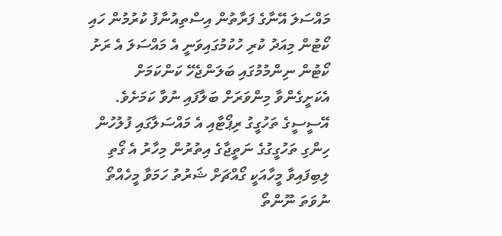މައްސަލަ އޭނާގެ ފަރާތުން އިސްތިއުނާފު ކުރުމުން ހައި ކޯޓުން މިއަދު ކުރި ހުކުމުގައިވަނީ އެ މައްސަލަ އެ ރަށު ކޯޓުން ނިންމުމުގައި ބަލަންޖެހޭ ކަންކަމަށް އެކަށީގެންވާ މިންވަރަށް ބަލާފައި ނުވާ ކަމަށެވެ.
އޭސީސީގެ ތަހުގީގު ރިޕޯޓާއި އެ މައްސަލާގައި ފުލުހުން ހިންގި ތަހުގީގުގެ ނަތީޖާގެ އިތުރުން މިހާރު އެ ގޯތި ލިބިފައިވާ މީހާއަކީ ގޯއްޗަށް ޝަރުތު ހަމަވާ މީހެއްތޯ ނުވަތަ ނޫންތޯ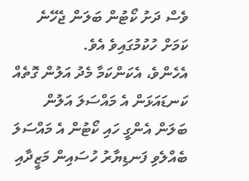ވެސް ދަށު ކޯޓުން ބަލަން ޖެހޭނެ ކަމަށް ހުކުމުގައިވެ އެވެ.
އެހެންވެ، އެކަންކަމާ މެދު އަލުން ގޮތެއް ކަނޑައަޅަން އެ މައްސަލަ އަލުން ބަލަން އެންގީ ހައި ކޯޓުން އެ މައްސަލަ ބެއްލެވި ފަނޑިޔާރު ހުސައިން މަޒީދާއި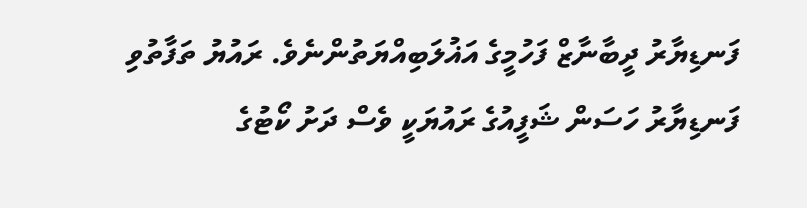ފަނޑިޔާރު ދީބާނާޒް ފަހުމީގެ އަޣުލަބިއްޔަތުންނެވެ. ރައުޔު ތަފާތުވި ފަނޑިޔާރު ހަސަން ޝަފީއުގެ ރައުޔަކީ ވެސް ދަށު ކޯޓުގެ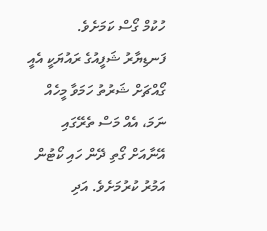ހުކުމް ގޯސް ކަމަށެވެ.
ފަނޑިޔާރު ޝަފީއުގެ ރައުޔަކީ އެއީ ގޯއްޗަށް ޝަރުތު ހަމަވާ މީހެއް ނަމަ، އެއް މަސް ތެރޭގައި އޭނާއަށް ގޯތި ދޭން ހައި ކޯޓުން އަމުރު ކުރުމަށެވެ. އަދި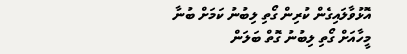އޮޅުވާލައިގެން ކުރިން ގޯތި ލިބުނު ކަމަށް ބުނާ މީހާއަށް ގޯތި ލިބުނު ގޮތް ބަލަން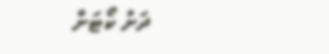ދަށު ކޯޓަށް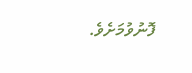ފޮނުވުމަށެވެ.